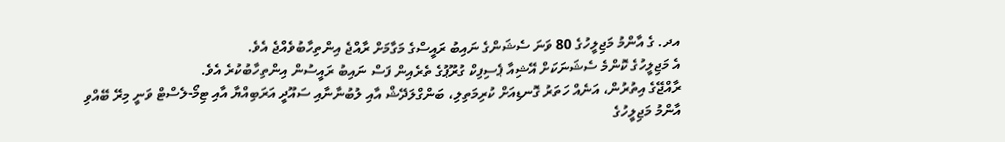އދ. ގެ އާންމު މަޖިލީހުގެ 80 ވަނަ ސެޝަންގެ ނައިބު ރައީސްގެ މަގާމަށް ރާއްޖެ އިންތިހާބުވެއްޖެ އެވެ.
އެ މަޖިލީހުގެ ކޮންމެ ސެޝަނަކަށް އޭޝިއާ ޕެސިފިކް ގުރޫޕުގެ ތެރެއިން ފަސް ނައިބު ރައީސުން އިންތިހާބުކުރެ އެވެ.
ރާއްޖޭގެ އިތުރުން، އަނެއް ހަތަރު ގޮނޑިއަށް ކުރިމަތިލި، ބަންގްލަދޭޝް އާއި ލުބުނާނާއި ސައޫދީ އަރަބިއްޔާ އާއި ޓިމޯ-ލެސްޓް ވަނީ މިރޭ ބޭއްވި އާންމު މަޖިލީހުގެ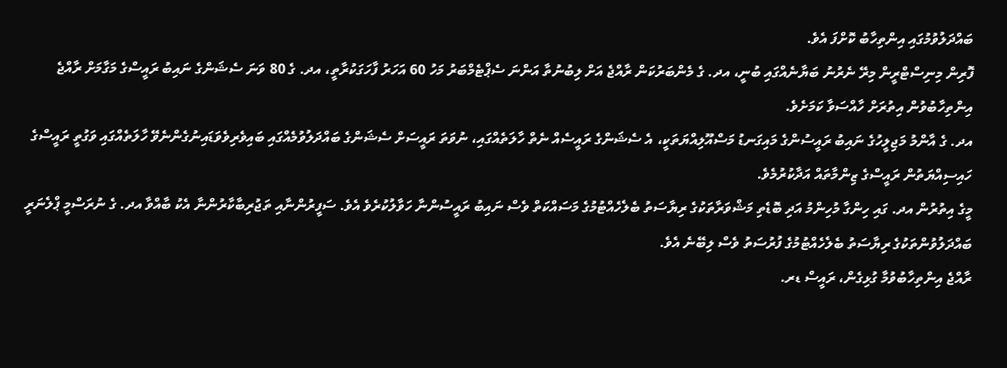ބައްދަލުވުމުގައި އިންތިހާބު ކޮށްފަ އެވެ.
ފޮރިން މިނިސްޓްރީން މިރޭ ނެރުނު ބަޔާނެއްގައި ބުނީ، އދ. ގެ މެންބަރުކަން ރާއްޖެ އަށް ލިބުނުތާ އަންނަ ސެޕްޓެމްބަރު މަހު 60 އަހަރު ފާހަގަކުރާތީ، އދ. ގެ 80 ވަނަ ސެޝަންގެ ނައިބު ރައީސްގެ މަގާމަށް ރާއްޖެ އިންތިހާބުވުން އިތުރަށް ހާއްސަވާ ކަމަށެވެ.
އދ. ގެ އާންމު މަޖިލީހުގެ ނައިބު ރައީސުންގެ މައިގަނޑު މަސްއޫލިއްޔަތަކީ، އެ ސެޝަންގެ ރައީސެއް ނެތް ހާލަތެއްގައި، ނުވަތަ ރައީސަށް ސެޝަންގެ ބައްދަލުވުމެއްގައި ބައިވެރިވެވަޑައިނުގެންނެވޭ ހާލަތެއްގައި ވަގުތީ ރައީސްގެ ހައިސިއްޔަތުން ރައީސްގެ ޒިންމާތައް އަދާކުރުމެވެ.
މީގެ އިތުރުން އދ. ގައި ހިންގާ މުހިންމު އަދި ބޮޑެތި މަޝްވަރާތަކުގެ ރިޔާސަތު ބެލެހެއްޓުމުގެ މަސައްކަތް ވެސް ނައިބު ރައީސުންނާ ހަވާލުކުރެވެ އެވެ. ސަފީރުންނާއި ތަޖުރިބާކާރުންނާ އެކު ބާއްވާ އދ. ގެ ނުރަސްމީ ޕްލެނަރީ ބައްދަލުވުންތަކުގެ ރިޔާސަތު ބެލެހެއްޓުމުގެ ފުރުސަތު ވެސް ލިބޭނެ އެވެ.
ރާއްޖެ އިންތިހާބުވުމާ ގުޅިގެން، ރައީސް ޑރ.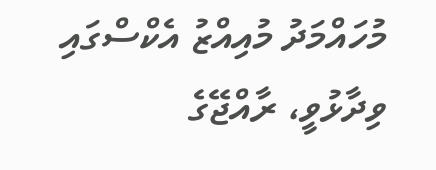މުހައްމަދު މުއިއްޒު އެކްސްގައި ވިދާޅުވީ، ރާއްޖޭގެ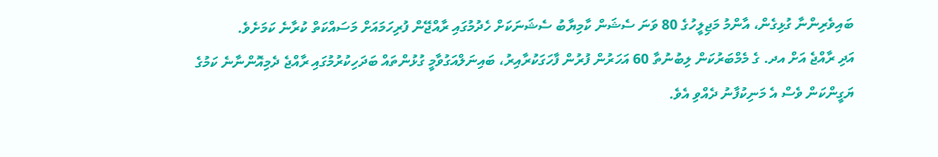ބައިވެރިންނާ ގުޅިގެން، އާންމު މަޖިލީހުގެ 80 ވަނަ ސެޝަން ކާމިޔާބު ސެޝަނަކަށް ހެދުމުގައި ރާއްޖޭން ފުރިހަމައަށް މަސައްކަތް ކުރާނެ ކަމަށެވެ.
އަދި ރާއްޖެ އަށް އދ. ގެ މެމްބަރުކަން ލިބުނުތާ 60 އަހަރުން ފުރުން ފާހަގަކުރާއިރު، ބައިނަލްއަގުވާމީ ގުޅުންތައް ބަދަހިކުރުމުގައި ރާއްޖެ ދެމިއޮންނާނެ ކަމުގެ ޔަގީންކަން ވެސް އެ މަނިކުފާނު ދެއްވި އެވެ.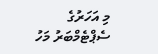މި އަހަރުގެ ސެޕްޓެމްބަރު މަހު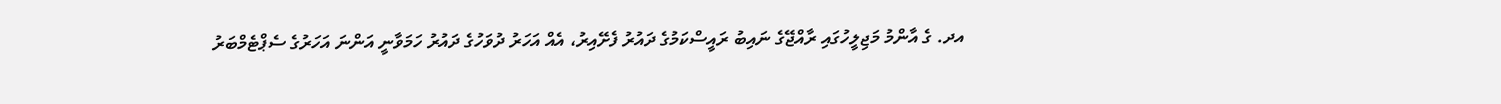އދ. ގެ އާންމު މަޖިލީހުގައި ރާއްޖޭގެ ނައިބު ރައީސްކަމުގެ ދައުރު ފެށޭއިރު، އެއް އަހަރު ދުވަހުގެ ދައުރު ހަމަވާނީ އަންނަ އަހަރުގެ ސެޕްޓެމްބަރު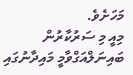މަހަށެވެ.
މިއީ މި ސަރުކާރުން ބައިނަލްއަގްވާމީ މައިދާނުގައި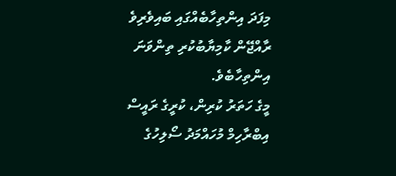މިފަދަ އިންތިހާބެއްގައި ބައިވެރިވެ ރާއްޖޭން ކާމިޔާބުކުރި ތިންވަނަ އިންތިހާބެވެ.
މީގެ ހަތަރު ކުރިން، ކުރީގެ ރައީސް އިބްރާހިމް މުހައްމަދު ސޯލިހުގެ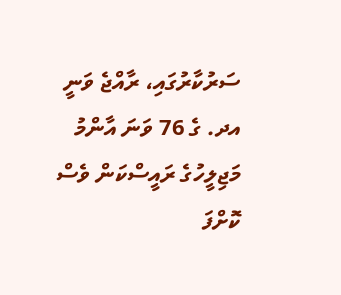ސަރުކާރުގައި، ރާއްޖެ ވަނީ އދ. ގެ 76 ވަނަ އާންމު މަޖިލީހުގެ ރައީސްކަން ވެސް ކޮށްފަ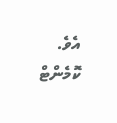އެވެ.
ކޮމެންޓް